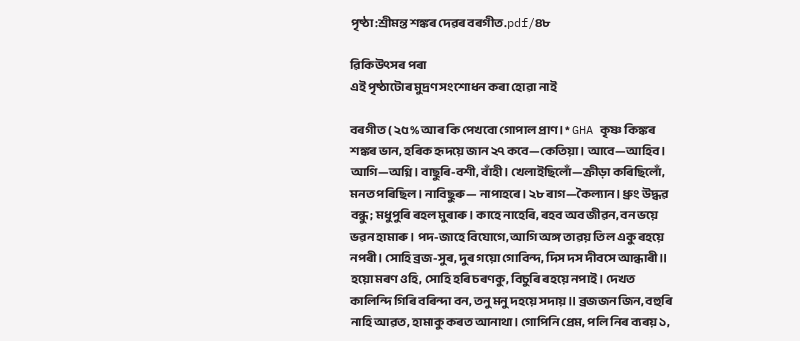পৃষ্ঠা:শ্ৰীমন্ত শঙ্কৰ দেৱৰ বৰগীত.pdf/৪৮

ৱিকিউৎসৰ পৰা
এই পৃষ্ঠাটোৰ মুদ্ৰণ সংশোধন কৰা হোৱা নাই

বৰগীত ( ২৫% আৰ কি পেখবো গোপাল প্ৰাণ। * GHA কৃষ্ণ কিঙ্কৰ শঙ্কৰ ভান, হৰিক হৃদয়ে জান ২৭ কবে—কেতিয়া। আবে—আহিব। আগি—অগ্নি। বাছুৰি-বশী, বাঁহী। খেলাইছিলোঁ—ক্ৰীড়া কৰিছিলোঁ, মনত পৰিছিল। নাবিছুৰু— নাপাহৰে। ২৮ ৰাগ—কৈল্যান। ধ্ৰুং উদ্ধৱ বন্ধু; মধুপুৰি ৰহল মুৰাৰু। কাহে নাহেৰি, ৰহব অব জীৱন, বন ভয়ে ভৱন হামাৰু। পদ-জাহে বিযোগে, আগি অঙ্গ তাৱয় তিল একু ৰহয়ে নপৰী। সোহি ব্ৰজ-সুৰ, দুৰ গয়ো গোবিন্দ, দিস দস দীবসে আন্ধাৰী॥ হয়ো মৰণ ওহি, সোহি হৰি চৰণকু, বিচুৰি ৰহয়ে নপাই। দেখত কালিন্দি গিৰি বৰিন্দা বন, তনু মনু দহয়ে সদায়॥ ব্ৰজজন জিন, বহুৰি নাহি আৱত, হামাকু কৰত আনাথা। গোপিনি প্ৰেম, পলি নিৰ ব্যৰয় ১,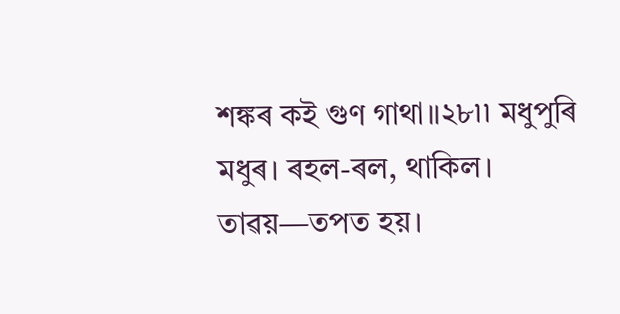শঙ্কৰ কই গুণ গাথা॥২৮৷৷ মধুপুৰি মধুৰ। ৰহল-ৰল, থাকিল। তাৱয়—তপত হয়।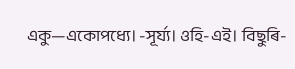একু—একোপধ্যে। -সূৰ্য্য। ওহি-এই। বিছুৰি-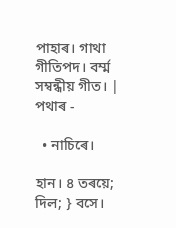পাহাৰ। গাথা গীতিপদ। বৰ্ম্ম সম্বন্ধীয় গীত। | পথাৰ -

  • নাচিৰে।

হান। ৪ তৰয়ে; দিল; } বসে।